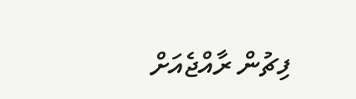ފިޗުން ރާއްޖެއަށް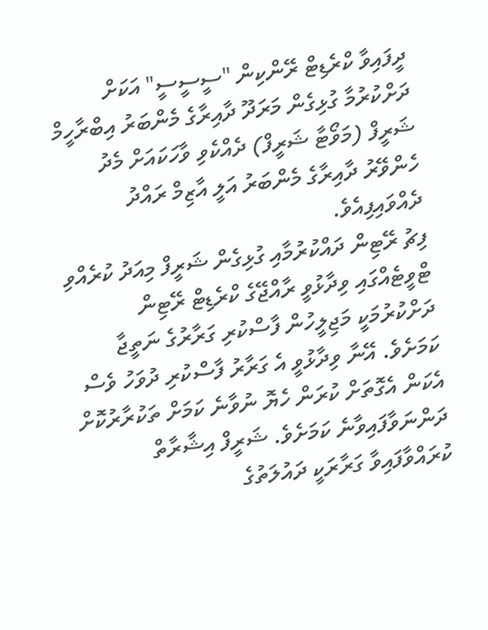ދީފައިވާ ކްރެޑިޓް ރޭންކިން "ސީސީސީ" އަކަށް ދަށްކުރުމާ ގުޅިގެން މަރަދޫ ދާއިރާގެ މެންބަރު އިބްރާހީމް ޝަރީފް (މަވޯޓާ ޝަރީފް) ދެއްކެވި ވާހަކައަށް މެދު ހެންވޭރު ދާއިރާގެ މެންބަރު އަލީ އާޒިމް ރައްދު ދެއްވައިފިއެވެ.
ފިޗު ރޭޓިން ދައްކުރުމާއި ގުޅިގެން ޝަރީފް މިއަދު ކުރެއްވި ޓްވީޓެއްގައި ވިދާޅުވީ ރާއްޖޭގެ ކްރެޑިޓް ރޭޓިން ދަށްކުރުމަކީ މަޖިލީހުން ފާސްކުރި ގަރާރުގެ ނަތީޖާ ކަމަށެވެ. އޭނާ ވިދާޅުވީ އެ ގަރާރު ފާސްކުރި ދުވަހު ވެސް އެކަން އެގޮތަށް ކުރަން ހެޔޮ ނުވާނެ ކަމަށް ތަކުރާރުކޮށް ދަންނަވާފައިވާނެ ކަމަށެވެ. ޝަރީފް އިޝާރާތް ކުރައްވާފައިވާ ގަރާރަކީ ދައުލަތުގެ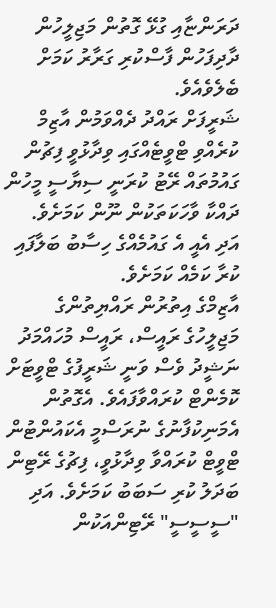ދަރަންޏާއި ގުޅޭ ގޮތުން މަޖިލީހުން ދާދިފަހުން ފާސްކުރި ގަރާރު ކަމަށް ބެލެވެއެވެ.
ޝަރީފަށް ރައްދު ދެއްވަމުން އާޒިމް ކުރެއްވި ޓްވީޓެއްގައި ވިދާޅުވީ ފިޗުން ގައުމުތައް ރޭޓު ކުރަނީ ސިޔާސީ މީހުން ދައްކާ ވާހަކަތަކުން ނޫން ކަމަށެވެ. އަދި އެއީ އެ ގައުމެއްގެ ހިސާބު ބަލާފައި ކުރާ ކަމެއް ކަމަށެވެ.
އާޒިމްގެ އިތުރުން ރައްޔިތުންގެ މަޖިލީހުގެ ރައީސް، ރައީސް މުހައްމަދު ނަޝީދު ވެސް ވަނީ ޝަރީފުގެ ޓްވީޓަށް ކޮމެންޓް ކުރައްވާފައެވެ. އެގޮތުން އެމަނިކުފާނުގެ ނުރަސްމީ އެކައުންޓުން ޓްވީޓް ކުރައްވާ ވިދާޅުވީ، ފިޗުގެ ރޭޓިން ބަދަލު ކުރި ސަބަބު ކަމަށެވެ. އަދި "ސީސީސީ" ރޭޓިންއަކުން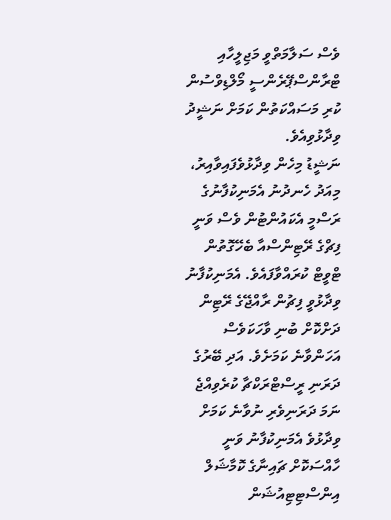ވެސް ސަލާމަތްވީ މަޖިލީހާއި ޓްރާންސްޕޭރެންސީ މޯލްޑިވްސުން ކުރި މަސައްކަތުން ކަމަށް ނަޝީދު ވިދާޅުވިއެވެ.
ނަޝީޑު މިހެން ވިދާޅުވެފައިވާއިރު، މިއަދު ހެނދުނު އެމަނިކުފާނުގެ ރަސްމީ އެކައުންޓުން ވެސް ވަނީ ފިޗްގެ ރޭޓިންސްއާ ބެހޭގޮތުން ޓްވީޓް ކުރައްވާފައެވެ. އެމަނިކުފާނު ވިދާޅުވީ ފިޗުން ރާއްޖޭގެ ރޭޓިން ދަށްކޮށް ބުނި ވާހަކަވެސް އަހަންވާނެ ކަމަށެވެ. އަދި ބޭރުގެ ދަރަނި ރީސްޓްރަކްޗާ ކުރެވިއްޖެ ނަމަ ދަރަނިވެރި ނުވާނެ ކަމަށް ވިދާޅުވެ އެމަނިކުފާނު ވަނީ ހާއްސަކޮށް ޗައިނާގެ ކޮމާޝަލް އިންސްޓިޓިއުޝަން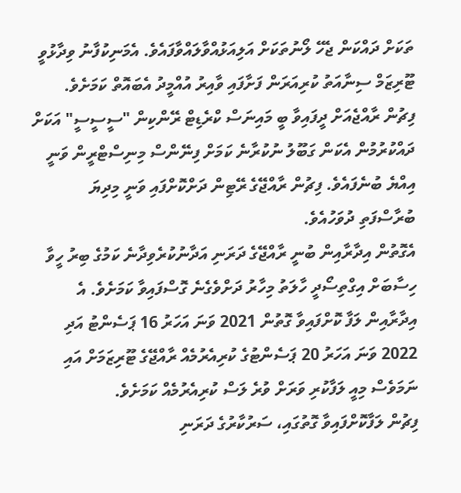ތަކަށް ދައްކަން ޖެހޭ ލޯނުތަކަށް އަލިއަޅުއްވާލައްވާފައެވެ. އެމަނިކުފާނު ވިދާޅުވީ ޓޫރިޒަމް ސިނާއަތު ކުރިއަރަން ފަށާފައި ވާއިރު އުއްމީދު އެބައޮތް ކަމަށެވެ.
ފިޗުން ރާއްޖެއަށް ދީފައިވާ ބީ މައިނަސް ކްރެޑިޓް ރޭންކިން "ސީސީސީ" އަކަށް ދައްކުރުމުން އެކަން ގަބޫލު ނުކުރާނެ ކަމަށް ފިނޭންސް މިނިސްޓްރީން ވަނީ އިއްޔެ ބުނެފައެވެ. ފިޗުން ރާއްޖޭގެ ރޭޓިން ދަށްކޮށްފައި ވަނީ މިދިޔަ ބުރާސްފަތި ދުވަހުއެވެ.
އެގޮތުން އިދާރާއިން ބުނީ ރާއްޖޭގެ ދަރަނި އަދާނުކުރެވިދާނެ ކަމުގެ ބިރު ހީވާ ހިސާބަށް އިގްތިސޯދީ ހާލަތު މިހާރު ދަށްވެގެނެ ގޮސްފައިވާ ކަމަށެވެ. އެ އިދާރާއިން ލަފާ ކޮށްފައިވާ ގޮތުން 2021 ވަނަ އަހަރު 16 ޕަސެންޓު އަދި 2022 ވަނަ އަހަރު 20 ޕަސެންޓުގެ ކުރިއެރުމެއް ރާއްޖޭގެ ޓޫރިޒަމަށް އައި ނަމަވެސް މިއީ ލަފާކުރި ވަރަށް ވުރެ ލަސް ކުރިއެރުމެއް ކަމަށެވެ.
ފިޗުން ލަފާކޮށްފައިވާ ގޮތުގައި، ސަރުކާރުގެ ދަރަނި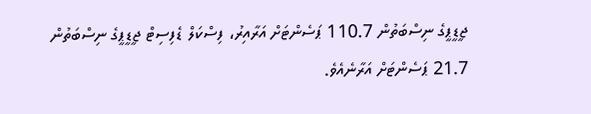ޖީޑީޕީގެ ނިސްބަތުން 110.7 ޕަސެންޓަށް އަރާއިރު، ފިސްކަލް ޑެފިސިޓް ޖީޑީޕީގެ ނިސްބަތުން 21.7 ޕަސެންޓަށް އަރާނެއެވެ.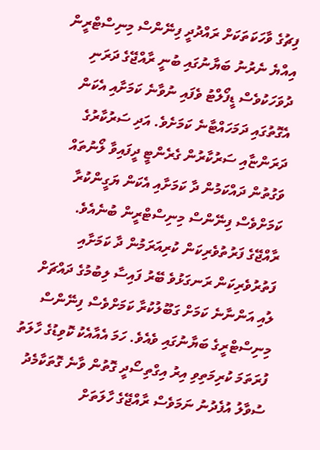ފިޗުގެ ވާހަކަތަކަށް ރައްދުދީ ފިނޭންސް މިނިސްޓްރީން އިއްޔެ ނެރުނު ބަޔާނުގައި ބުނީ ރާއްޖޭގެ ދަރަނި ދުވަހަކުވެސް ޑީފޯލްޓު ވެފައި ނުވާނެ ކަމަށާއި އެކަން އެގޮތުގައި ދަމަހައްޓާނެ ކަމަށެވެ. އަދި ސަރުކާރުގެ ދަރަންޏާއި ސަރުކާރުން ގެރެންޓީ ދީފައިވާ ލޯނުތައް ވަގުތުން ދައްކަމުން ދާ ކަމަށާއި އެކަން ޔަގީންކުރާ ކަމަށްވެސް ފިނޭންސް މިނިސްޓްރީން ބުނެއެވެ.
ރާއްޖޭގެ ފަރުތުވެރިކަން ކުރިއަރަމުން ދާ ކަމަށާއި ފަތުރުވެރިކަން ރަނގަޅުވެ ބޭރު ފައިސާ ލިބުމުގެ ދައްޗަށް ލުއި އަންނާނެ ކަމަށް ގަބޫލުކުރާ ކަމަށްވެސް ފިނޭންސް މިނިސްޓްރީގެ ބަޔާނުގައި ވެއެވެ. ހަމަ އެއާއެކު ކޮވިޑުގެ ހާލަތު ފުރަތަމަ ކުރިމަތިވި އިރު އިގްތިސޯދީ ގޮތުން ވާނެ ގޮތަކާމެދު ސުވާލު އުފެދުނު ނަމަވެސް ރާއްޖޭގެ ހާލަތަށް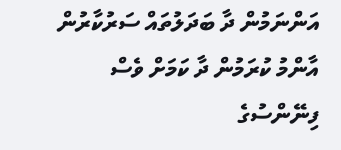އަންނަމުން ދާ ބަދަލުތައް ސަރުކާރުން އާންމު ކުރަމުން ދާ ކަމަށް ވެސް ފިނޭންސުގެ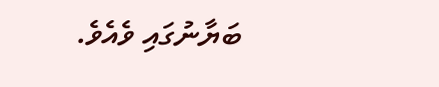ބަޔާނުގައި ވެއެވެ.